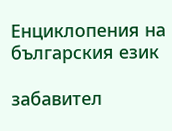Енциклопения на българския език

забавител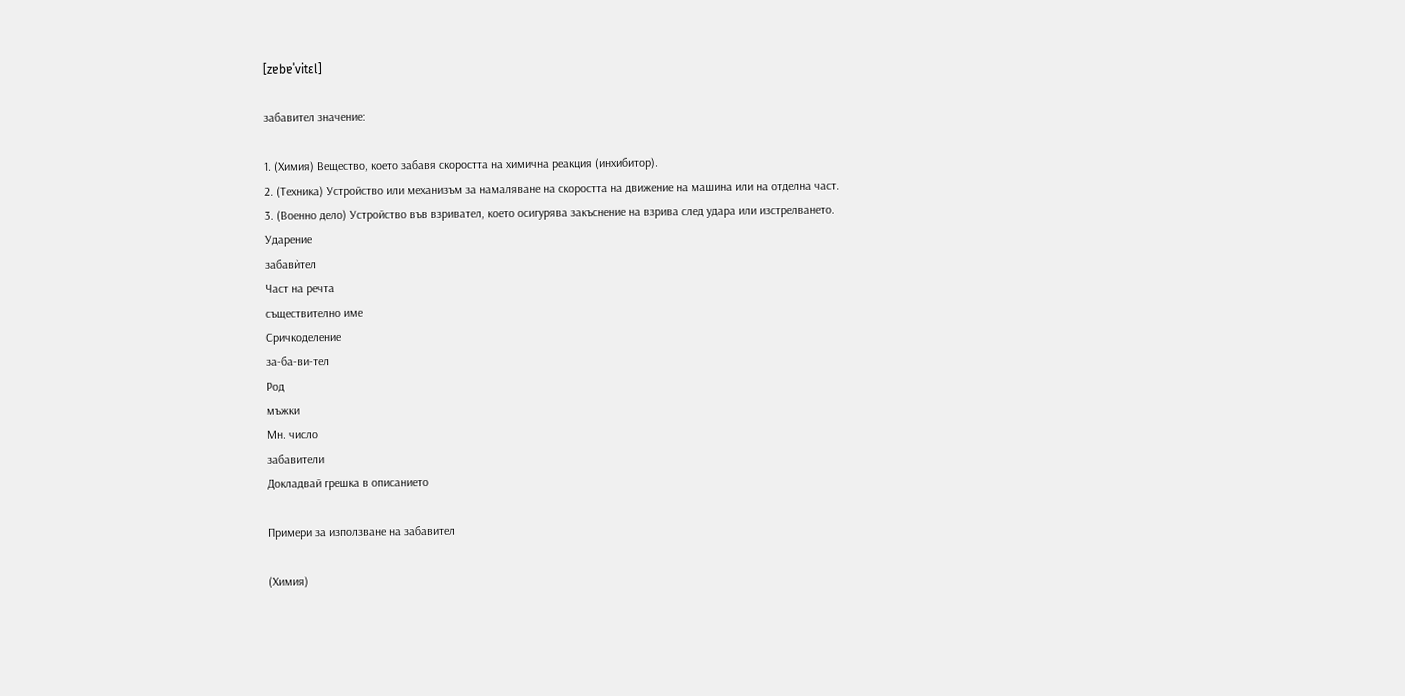[zɐbɐˈvitɛl]

забавител значение:

1. (Химия) Вещество, което забавя скоростта на химична реакция (инхибитор).
2. (Техника) Устройство или механизъм за намаляване на скоростта на движение на машина или на отделна част.
3. (Военно дело) Устройство във взривател, което осигурява закъснение на взрива след удара или изстрелването.
Ударение
забавѝтел
Част на речта
съществително име
Сричкоделение
за-ба-ви-тел
Род
мъжки
Мн. число
забавители
Докладвай грешка в описанието

Примери за използване на забавител

(Химия)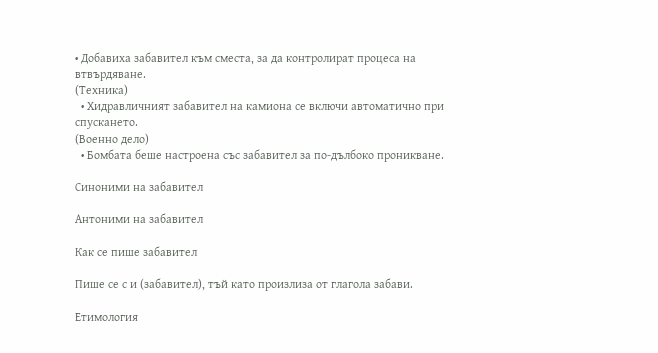• Добавиха забавител към сместа, за да контролират процеса на втвърдяване.
(Техника)
  • Хидравличният забавител на камиона се включи автоматично при спускането.
(Военно дело)
  • Бомбата беше настроена със забавител за по-дълбоко проникване.

Синоними на забавител

Антоними на забавител

Как се пише забавител

Пише се с и (забавител), тъй като произлиза от глагола забави.

Етимология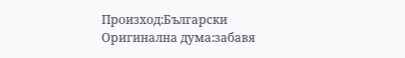Произход:Български
Оригинална дума:забавя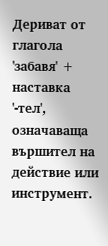Дериват от глагола 'забавя' + наставка '-тел', означаваща вършител на действие или инструмент.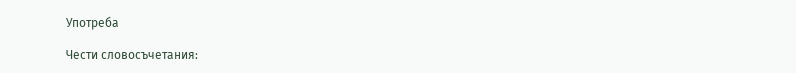Употреба

Чести словосъчетания: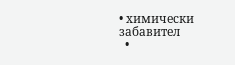• химически забавител
  •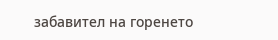забавител на горенето